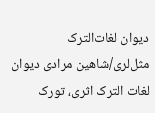دیوان لغات‌الترک مثل‌لری/شاهین مرادی دیوان لغات الترک اثری، تورک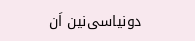دونیاسی‌نین اَن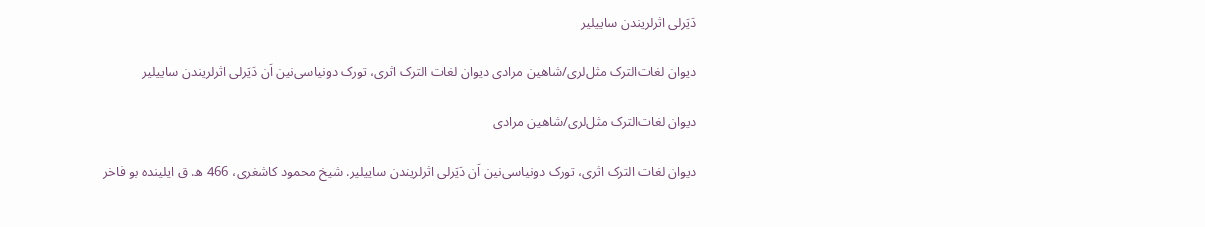دَیَرلی اثرلریندن ساییلیر

دیوان لغات‌الترک مثل‌لری/شاهین مرادی دیوان لغات الترک اثری، تورک دونیاسی‌نین اَن دَیَرلی اثرلریندن ساییلیر

دیوان لغات‌الترک مثل‌لری/شاهین مرادی

دیوان لغات الترک اثری، تورک دونیاسی‌نین اَن دَیَرلی اثرلریندن ساییلیر. شیخ محمود کاشغری، 466 ه. ق ایلینده بو فاخر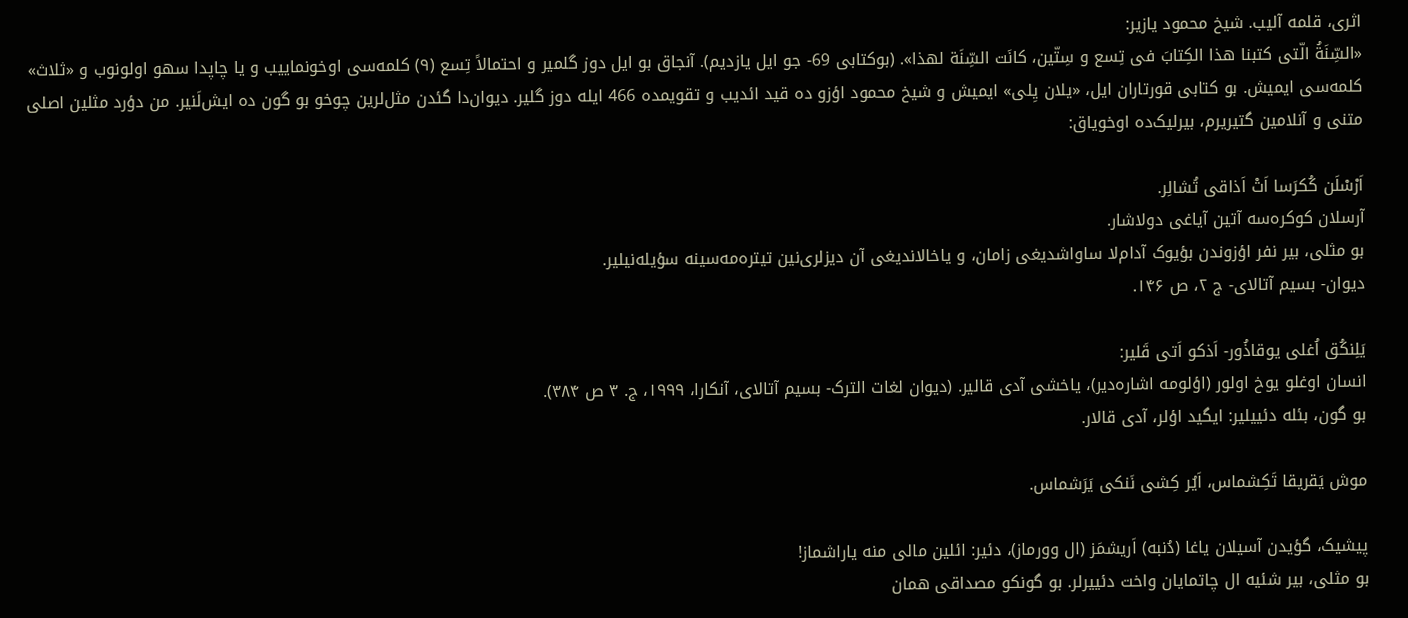اثری، قلمه آلیب. شیخ محمود یازیر:
«السِّنَةُ الّتی کتبنا هذا الکِتابَ فی تِسع و سِتّین، کانَت السِّنَة لهذا». (بو‌کتابی 69- جو ایل یازدیم). آنجاق بو ایل دوز گلمیر و احتمالاً تِسع (۹) کلمه‌سی اوخونماییب و یا چاپدا سهو اولونوب و «ثلاث» کلمه‌سی ایمیش. بو کتابی قورتاران ایل، «یلان یِلی» ایمیش و شیخ محمود اؤزو ده قید ائدیب و تقویمده 466 ایله دوز گلیر. دیوان‌دا گئدن مثل‌لرین چوخو بو گون ده ایش‌لَنیر. من دؤرد مثلین اصلی متنی و آنلامین گتیریرم، بیرلیک‌ده اوخویاق:

اَرْسْلَن کُکرَسا اَتْ اَذاقی تُشالِر.
آرسلان کوکره‌سه آتین آیاغی دولاشار.
بو‌ مثلی، بیر نفر اؤزوندن بؤیوک آدام‌لا ساواشدیغی زامان، و یاخالاندیغی آن دیزلری‌نین تیتره‌مه‌سینه سؤیله‌نیلیر.
دیوان- بسیم آتالای- ج ۲، ص ۱۴۶.

یَلِنکُق اُغلی یوقاذُور- اَذکو اَتی قَلیر:
انسان اوغلو یوخ اولور (اؤلومه اشاره‌دیر)، یاخشی آدی قالیر. (دیوان لغات الترک- بسیم آتالای، آنکارا، ۱۹۹۹، ج. ۳ ص ۳۸۴).
بو گون، بئله دئییلیر: ایگید اؤلر، آدی قالار.

موش یَقریقا تَکِشماس، اَیُر کِشی نَنکی یَرَشماس.

پیشیک، گؤیدن آسیلان یاغا (دُنبه) اَریشمَز (ال وورماز)، دئیر: ائلین مالی منه یاراشماز!
بو مثلی، بیر شئیه ال چاتمایان واخت دئییرلر. بو گونکو مصداقی همان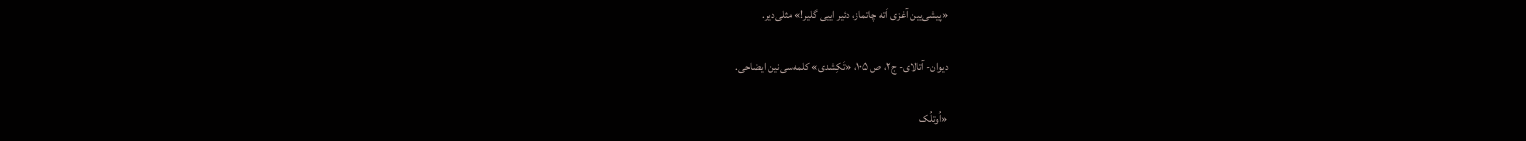«پیشی‌یین آغزی اَته چاتماز، دئیر اییی گلیر!» مثلی‌دیر.

دیوان- آتالای- ج۲، ص ۱۰۵، «تَکِشدی» کلمه‌‌سی‌نین ایضاحی.

«اُوتلُک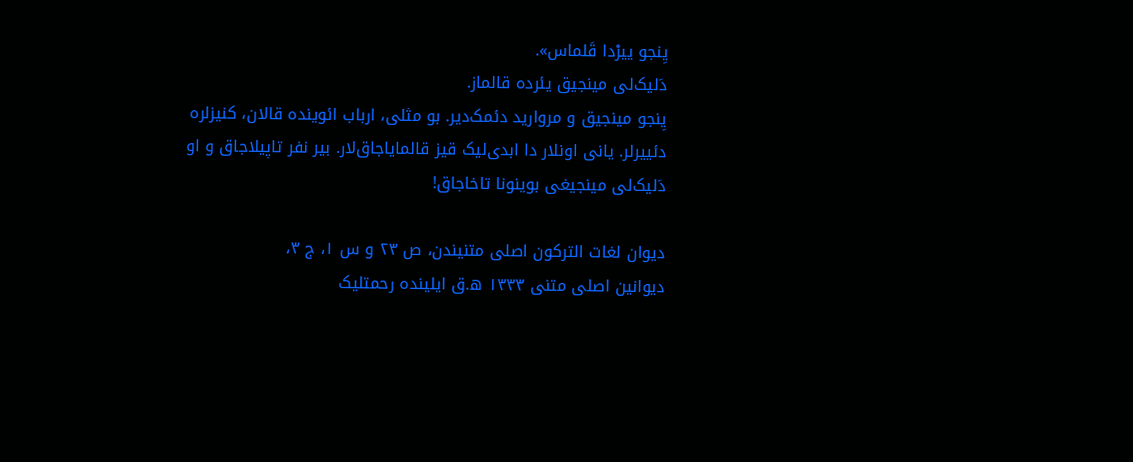یِنجو ییرْدا قَلماس».
دَلیک‌لی مینجیق یئرده قالماز.
یِنجو مینجیق و مروارید دئمک‌دیر. بو مثلی، ارباب ائوینده قالان، کنیزلره دئییرلر. یانی اونلار دا ابدی‌لیک قیز قالمایاجاق‌لار. بیر نفر تاپیلاجاق و او دَلیک‌لی مینجیغی بوینونا تاخاجاق!

دیوان لغات الترکون اصلی متنیندن، ص ۲۳ و س ۱، ج ۳،
دیوانین اصلی متنی ۱۳۳۳ ه.ق ایلینده رحمتلیک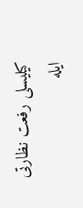کیلیسلی رفعت نظارتی ایله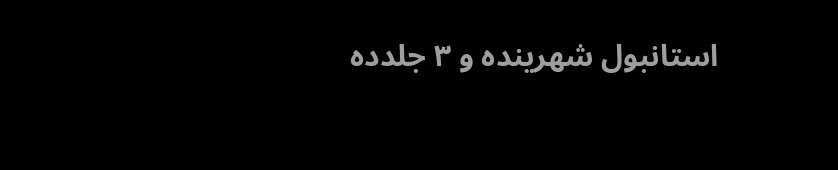استانبول شهرینده و ۳ جلدده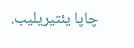چاپا یئتیریلیب.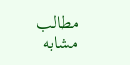مطالب مشابه